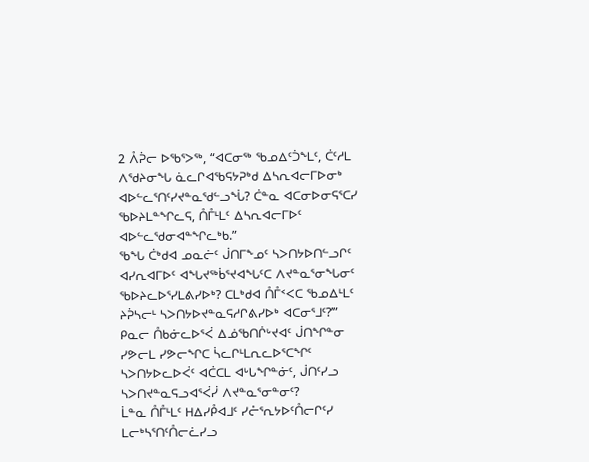2 ᐰᕉᓕ ᐅᖃᕐᐳᖅ, “ᐊᑕᓂᖅ ᖃᓄᐃᑦᑑᖕᒪᑦ, ᑖᑦᓱᒪ ᐱᖁᔨᓂᖓ ᓈᓚᒋᐊᖃᕋᔭᕈᒃᑯ ᐃᓴᕆᐊᓕᒥᐅᓂᒃ ᐊᐅᓪᓚᕐᑎᑦᓯᔪᓐᓇᖁᓪᓗᖔ? ᑖᓐᓇ ᐊᑕᓂᐅᓂᕋᕐᑕᓯ ᖃᐅᔨᒪᓐᖏᓚᕋ, ᑍᒤᒻᒪᑦ ᐃᓴᕆᐊᓕᒥᐅᑦ ᐊᐅᓪᓚᖁᓂᐊᓐᖏᓚᒃᑲ.”
ᖃᖓ ᑖᒃᑯᐊ ᓄᓇᓖᑦ ᒎᑎᒥᖕᓄᑦ ᓴᐳᑎᔭᐅᑎᓪᓗᒋᑦ ᐊᓯᕆᐊᒥᐅᑦ ᐊᖓᔪᖅᑳᕐᔪᐊᖓᑦᑕ ᐱᔪᓐᓇᕐᓂᖓᓂᑦ ᖃᐅᔨᓚᐅᕐᓯᒪᕕᓯᐅᒃ? ᑕᒪᒃᑯᐊ ᑍᒤᑉᐸᑕ ᖃᓄᐃᒻᒪᑦ ᔨᕉᓴᓕᒻ ᓴᐳᑎᔭᐅᔪᓐᓇᕋᓱᒋᕕᓯᐅᒃ ᐊᑕᓂᕐᒧᑦ?’”
ᑭᓇᓕ ᑍᑲᓃᓚᐅᕐᐹ ᐃᓅᖃᑎᒌᒡᔪᐊᑦ ᒎᑎᖏᓐᓂ ᓯᕗᓕᒪ ᓯᕗᓕᖏᑕ ᓵᓚᒋᒻᒪᕆᓚᐅᕐᑕᖏᑦ ᓴᐳᑎᔭᐅᓚᐅᐹᑦ ᐊᑖᑕᒪ ᐊᒡᒐᖏᓐᓃᑦ, ᒎᑎᑦᓯᓗ ᓴᐳᑎᔪᓐᓇᕋᓗᐊᕐᐹᓰ ᐱᔪᓐᓇᕐᓂᓐᓂᑦ?
ᒫᓐᓇ ᑍᒤᒻᒪᑦ ᕼᐃᓯᑬᐊᒧᑦ ᓯᓔᕐᕆᔭᐅᑦᑍᓕᒋᑦᓯ ᒪᓕᒃᓴᕐᑎᑦᑍᓕᓛᓯᓗ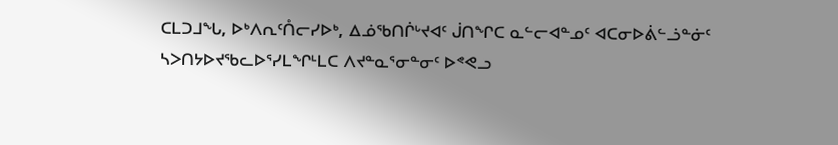ᑕᒪᑐᒧᖓ, ᐅᒃᐱᕆᑦᑍᓕᓯᐅᒃ, ᐃᓅᖃᑎᒌᒡᔪᐊᑦ ᒎᑎᖏᑕ ᓇᓪᓕᐊᓐᓄᑦ ᐊᑕᓂᐅᕖᓪᓘᓐᓃᑦ ᓴᐳᑎᔭᐅᔪᖃᓚᐅᕐᓯᒪᖏᒻᒪᑕ ᐱᔪᓐᓇᕐᓂᓐᓂᑦ ᐅᕝᕙᓗ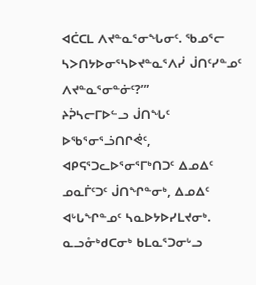ᐊᑖᑕᒪ ᐱᔪᓐᓇᕐᓂᖓᓂᑦ. ᖃᓄᕐᓕ ᓴᐳᑎᔭᐅᓂᕐᓴᐅᔪᓐᓇᕐᐱᓰ ᒎᑎᑦᓯᓐᓄᑦ ᐱᔪᓐᓇᕐᓂᓐᓃᑦ?’”
ᔨᕉᓴᓕᒥᐅᓪᓗ ᒎᑎᖓᑦ ᐅᖃᕐᓂᕐᓘᑎᒋᕚᑦ, ᐊᑭᕋᕐᑐᓚᐅᕐᓂᕐᒥᒃᑎᑐᑦ ᐃᓄᐃᑦ ᓄᓇᒦᑦᑐᑦ ᒎᑎᖏᓐᓂᒃ, ᐃᓄᐃᑦ ᐊᒡᒐᖏᓐᓄᑦ ᓴᓇᐅᔭᐅᓯᒪᔪᓂᒃ.
ᓇᓗᓁᒃᑯᑕᓂᒃ ᑲᒪᓇᕐᑐᓂᒡᓗ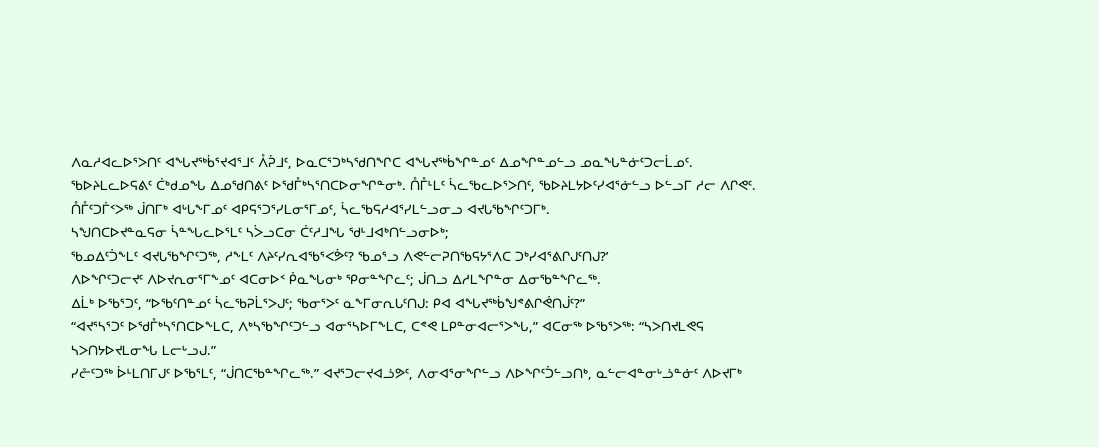ᐱᓇᓱᐊᓚᐅᕐᐳᑎᑦ ᐊᖓᔪᖅᑳᕐᔪᐊᕐᒧᑦ ᐰᕉᒧᑦ, ᐅᓇᑕᕐᑐᒃᓴᖁᑎᖏᑕ ᐊᖓᔪᖅᑳᖏᓐᓄᑦ ᐃᓄᖏᓐᓄᓪᓗ ᓄᓇᖓᓐᓃᑦᑐᓕᒫᓄᑦ. ᖃᐅᔨᒪᓚᐅᕋᕕᑦ ᑖᒃᑯᓄᖓ ᐃᓄᖁᑎᕕᑦ ᐅᖁᒤᒃᓴᕐᑎᑕᐅᓂᖏᓐᓂᒃ. ᑍᒤᒻᒪᑦ ᓵᓚᖃᓚᐅᕐᐳᑎᑦ, ᖃᐅᔨᒪᔭᐅᑦᓯᐊᕐᓃᓪᓗ ᐅᓪᓗᒥ ᓱᓕ ᐱᒋᕙᑦ.
ᑍᒤᑦᑐᒦᑉᐳᖅ ᒎᑎᒥᒃ ᐊᒡᒐᖕᒥᓄᑦ ᐊᑭᕋᕐᑐᕐᓯᒪᓂᕐᒥᓄᑦ, ᓵᓚᖃᕋᓱᐊᕐᓯᒪᓪᓗᓂᓗ ᐊᔪᒐᖃᖏᑦᑐᒥᒃ.
ᓴᖑᑎᑕᐅᔪᓐᓇᕋᓂ ᓵᓐᖓᓚᐅᕐᒪᑦ ᓴᐴᓗᑕᓂ ᑖᑦᓱᒧᖓ ᖁᒻᒧᐊᒃᑎᓪᓗᓂᐅᒃ;
ᖃᓄᐃᑦᑑᖕᒪᑦ ᐊᔪᒐᖃᖏᑦᑐᖅ, ᓱᖕᒪᑦ ᐱᔨᑦᓯᕆᐊᖃᕐᐸᕘᑦ? ᖃᓄᕐᓗ ᐱᕙᓪᓕᕈᑎᖃᕋᔭᕐᐱᑕ ᑐᒃᓯᐊᕐᕕᒋᒍᑦᑎᒍ?’
ᐱᐅᖏᑦᑐᓕᔪᑦ ᐱᐅᔪᕆᓂᕐᒥᖕᓄᑦ ᐊᑕᓂᐅᑉ ᑮᓇᖓᓂᒃ ᕿᓂᓐᖏᓚᑦ; ᒎᑎᓗ ᐃᓱᒪᖏᓐᓂ ᐃᓂᖃᓐᖏᓚᖅ.
ᐃᒫᒃ ᐅᖃᕐᑐᑦ, “ᐅᖃᑦᑎᓐᓄᑦ ᓵᓚᖃᕈᒫᕐᐳᒍᑦ; ᖃᓂᕐᐳᑦ ᓇᖕᒥᓂᕆᒐᑦᑎᒍ: ᑭᐊ ᐊᖓᔪᖅᑳᖑᕝᕕᒋᕚᑎᒎᑦ?”
“ᐊᔪᕐᓴᕐᑐᑦ ᐅᖁᒤᒃᓴᕐᑎᑕᐅᖕᒪᑕ, ᐱᒃᓴᖃᖏᑦᑐᓪᓗ ᐊᓂᕐᓴᐅᒥᖕᒪᑕ, ᑕᕝᕙ ᒪᑭᓐᓂᐊᓕᕐᐳᖓ,” ᐊᑕᓂᖅ ᐅᖃᕐᐳᖅ: “ᓴᐳᑎᔪᒪᕙᕋ ᓴᐳᑎᔭᐅᔪᒪᓂᖓ ᒪᓕᒡᓗᒍ.”
ᓯᓔᑦᑐᖅ ᐆᒻᒪᑎᒥᒍᑦ ᐅᖃᕐᒪᑦ, “ᒎᑎᑕᖃᓐᖏᓚᖅ.” ᐊᔪᕐᑐᓕᔪᐊᓘᕗᑦ, ᐱᓂᐊᕐᓂᖏᓪᓗ ᐱᐅᖏᑦᑑᓪᓗᑎᒃ, ᓇᓪᓕᐊᓐᓂᒡᓘᓐᓃᑦ ᐱᐅᔪᒥᒃ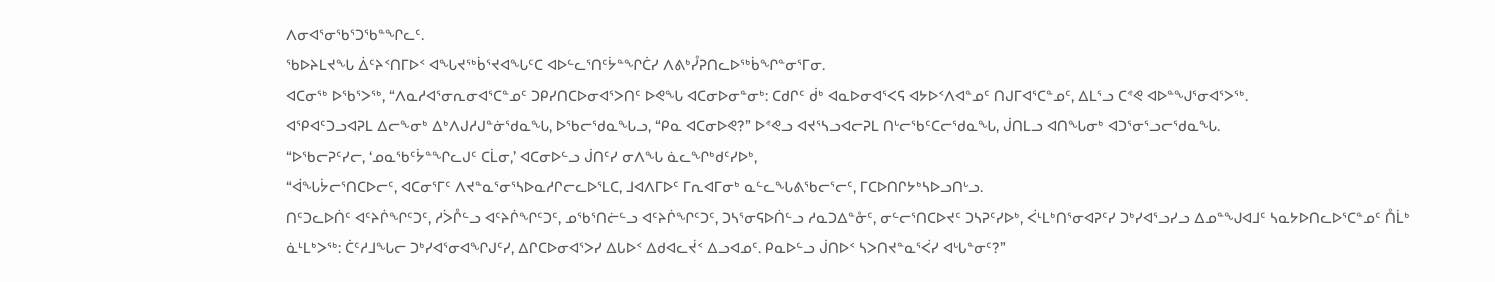ᐱᓂᐊᕐᓂᖃᕐᑐᖃᓐᖏᓚᑦ.
ᖃᐅᔨᒪᔪᖓ ᐄᑦᔨᑉᑎᒥᐅᑉ ᐊᖓᔪᖅᑳᕐᔪᐊᖓᑦᑕ ᐊᐅᓪᓚᕐᑎᑦᔮᓐᖏᑖᓯ ᐱᕕᒃᓮᕈᑎᓚᐅᖅᑳᖏᓐᓂᕐᒥᓂ.
ᐊᑕᓂᖅ ᐅᖃᕐᐳᖅ, “ᐱᓇᓱᐊᕐᓂᕆᓂᐊᕐᑕᓐᓄᑦ ᑐᑭᓯᑎᑕᐅᓂᐊᕐᐳᑎᑦ ᐅᕙᖓ ᐊᑕᓂᐅᓂᓐᓂᒃ: ᑕᑯᒋᑦ ᑰᒃ ᐊᓇᐅᓂᐊᕐᐸᕋ ᐊᔭᐅᑉᐱᐊᓐᓄᑦ ᑎᒍᒥᐊᕐᑕᓐᓄᑦ, ᐃᒪᕐᓗ ᑕᕝᕙ ᐊᐅᓐᖑᕐᓂᐊᕐᐳᖅ.
ᐊᕿᐊᑦᑐᓗᐊᕈᒪ ᐃᓕᖕᓂᒃ ᐃᒃᐱᒍᓱᒍᓐᓃᖁᓇᖓ, ᐅᖃᓕᖁᓇᖓᓗ, “ᑭᓇ ᐊᑕᓂᐅᕙ?” ᐅᕝᕙᓗ ᐊᔪᕐᓴᓗᐊᓕᕈᒪ ᑎᒡᓕᖃᑦᑕᓕᖁᓇᖓ, ᒎᑎᒪᓗ ᐊᑎᖓᓂᒃ ᐊᑐᕐᓂᕐᓗᓕᖁᓇᖓ.
“ᐅᖃᓕᕈᑦᓯᓕ, ‘ᓄᓇᖃᑦᔮᓐᖏᓚᒍᑦ ᑕᒫᓂ,’ ᐊᑕᓂᐅᓪᓗ ᒎᑎᑦᓯ ᓂᐱᖓ ᓈᓚᖏᒃᑯᑦᓯᐅᒃ,
“ᐋᖓᔮᓕᕐᑎᑕᐅᓕᑦ, ᐊᑕᓂᕐᒥᑦ ᐱᔪᓐᓇᕐᓂᕐᓴᐅᓇᓱᒋᓕᓚᐅᕐᒪᑕ, ᒧᐊᐱᒥᐅᑦ ᒥᕆᐊᒥᓂᒃ ᓇᓪᓚᖓᕕᖃᓕᕐᓕᑦ, ᒥᑕᐅᑎᒋᔭᒃᓴᐅᓗᑎᒡᓗ.
ᑎᑦᑐᓚᐅᑏᑦ ᐊᑦᔨᒌᖏᑦᑐᑦ, ᓱᐴᒊᓪᓗ ᐊᑦᔨᒌᖏᑦᑐᑦ, ᓄᖃᕐᑎᓖᓪᓗ ᐊᑦᔨᒌᖏᑦᑐᑦ, ᑐᓴᕐᓂᕋᐅᑏᓪᓗ ᓱᓇᑐᐃᓐᓁᑦ, ᓂᓪᓕᕐᑎᑕᐅᔪᑦ ᑐᓴᕈᑦᓯᐅᒃ, ᐹᒻᒪᒃᑎᕐᓂᐊᕈᑦᓯ ᑐᒃᓯᐊᕐᓗᓯᓗ ᐃᓄᓐᖑᐊᒧᑦ ᓴᓇᔭᐅᑎᓚᐅᕐᑕᓐᓄᑦ ᑍᒫᒃ ᓈᒻᒪᒃᐳᖅ: ᑖᑦᓱᒧᖓᓕ ᑐᒃᓯᐊᕐᓂᐊᖏᒍᑦᓯ, ᐃᒋᑕᐅᓂᐊᕐᐳᓯ ᐃᒐᐅᑉ ᐃᑯᐊᓚᔫᑉ ᐃᓗᐊᓄᑦ. ᑭᓇᐅᓪᓗ ᒎᑎᐅᑉ ᓴᐳᑎᔪᓐᓇᕐᐹᓯ ᐊᒡᒐᓐᓂᑦ?”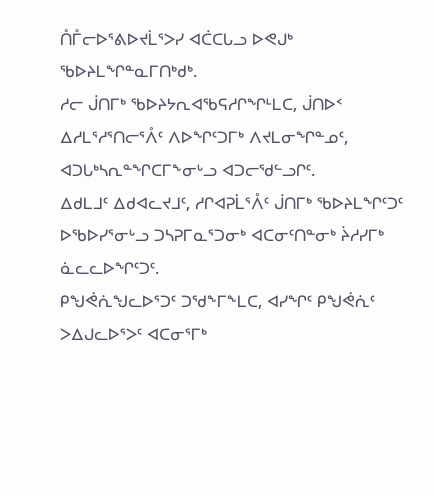ᑍᒤᓕᐅᕐᕕᐅᔪᒫᕐᐳᓯ ᐊᑖᑕᒐᓗ ᐅᕙᒍᒃ ᖃᐅᔨᒪᖏᓐᓇᒥᑎᒃᑯᒃ.
ᓱᓕ ᒎᑎᒥᒃ ᖃᐅᔨᔭᕆᐊᖃᕋᓱᒋᖏᒻᒪᑕ, ᒎᑎᐅᑉ ᐃᓱᒪᕐᓱᕐᑎᓕᕐᐰᑦ ᐱᐅᖏᑦᑐᒥᒃ ᐱᔪᒪᓂᖏᓐᓄᑦ, ᐊᑐᒐᒃᓴᕆᓐᖏᑕᒥᖕᓂᒡᓗ ᐊᑐᓕᖁᓪᓗᒋᑦ.
ᐃᑯᒪᒧᑦ ᐃᑯᐊᓚᔪᒧᑦ, ᓱᒋᐊᕈᒫᕐᐰᑦ ᒎᑎᒥᒃ ᖃᐅᔨᒪᖏᑦᑐᑦ ᐅᖃᐅᓯᕐᓂᒡᓗ ᑐᓴᕈᒥᓇᕐᑐᓂᒃ ᐊᑕᓂᑦᑎᓐᓂᒃ ᔩᓱᓯᒥᒃ ᓈᓚᓚᐅᖏᑦᑐᑦ.
ᑭᖑᕚᕇᖑᓚᐅᕐᑐᑦ ᑐᖁᖕᒥᖕᒪᑕ, ᐊᓯᖏᑦ ᑭᖑᕚᕇᑦ ᐳᐃᒍᓚᐅᕐᐳᑦ ᐊᑕᓂᕐᒥᒃ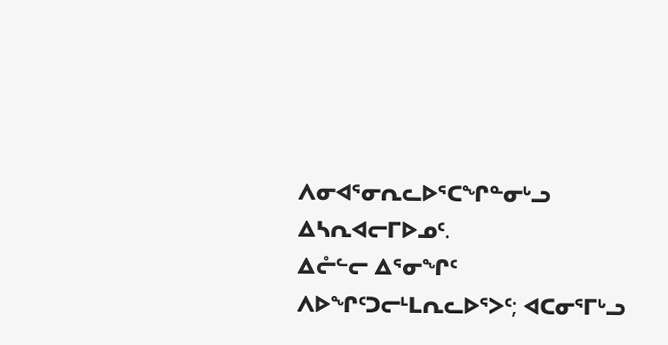ᐱᓂᐊᕐᓂᕆᓚᐅᕐᑕᖏᓐᓂᒡᓗ ᐃᓴᕆᐊᓕᒥᐅᓄᑦ.
ᐃᓔᓪᓕ ᐃᕐᓂᖏᑦ ᐱᐅᖏᑦᑐᓕᒻᒪᕆᓚᐅᕐᐳᑦ; ᐊᑕᓂᕐᒥᒡᓗ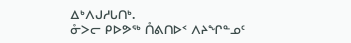ᐃᒃᐱᒍᓱᒐᑎᒃ.
ᓁᐳᓕ ᑭᐅᕗᖅ ᑍᕕᑎᐅᑉ ᐱᔨᖏᓐᓄᑦ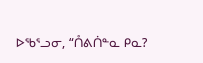ᐅᖃᕐᓗᓂ, “ᑍᕕᑏᓐᓇ ᑭᓇ?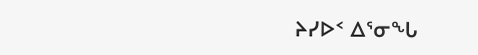ᔨᓯᐅᑉ ᐃᕐᓂᖓ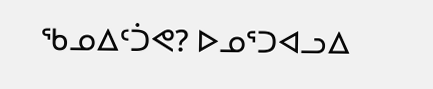ᖃᓄᐃᑦᑑᕙ? ᐅᓄᕐᑐᐊᓗᐃ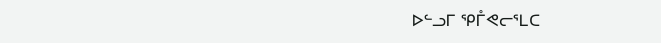ᐅᓪᓗᒥ ᕿᒤᕙᓕᕐᒪᑕ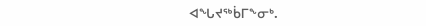ᐊᖓᔪᖅᑳᒥᖕᓂᒃ.